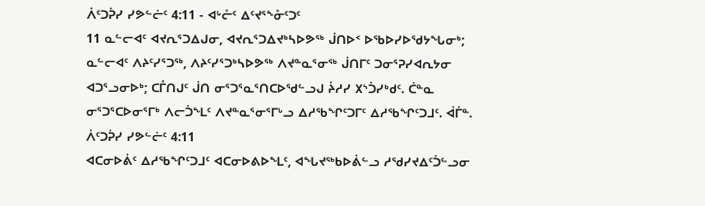ᐲᑦᑐᕉᓯ ᓯᕗᓪᓖᑦ 4:11 - ᐊᒡᓔᑦ ᐃᑦᔪᕐᖕᓁᑦᑐᑦ
11 ᓇᓪᓕᐊᑦ ᐊᔪᕆᕐᑐᐃᒍᓂ, ᐊᔪᕆᕐᑐᐃᔪᒃᓴᐅᕗᖅ ᒎᑎᐅᑉ ᐅᖃᐅᓯᐅᖁᔭᖓᓂᒃ; ᓇᓪᓕᐊᑦ ᐱᔨᑦᓯᕐᑐᖅ, ᐱᔨᑦᓯᕐᑐᒃᓴᐅᕗᖅ ᐱᔪᓐᓇᕐᓂᖅ ᒎᑎᒥᑦ ᑐᓂᕐᕈᓯᐊᕆᔭᓂ ᐊᑐᕐᓗᓂᐅᒃ; ᑕᒤᑎᒍᑦ ᒎᑎ ᓂᕐᑐᕐᓇᕐᑎᑕᐅᖁᓪᓗᒍ ᔩᓱᓯ ᙭ᔅᑑᓯᒃᑯᑦ. ᑖᓐᓇ ᓂᕐᑐᕐᑕᐅᓂᕐᒥᒃ ᐱᓕᑑᖕᒪᑦ ᐱᔪᓐᓇᕐᓂᕐᒥᒡᓗ ᐃᓱᖃᖏᑦᑐᒥᑦ ᐃᓱᖃᖏᑦᑐᒧᑦ. ᐋᒦᓐ.
ᐲᑦᑐᕉᓯ ᓯᕗᓪᓖᑦ 4:11
ᐊᑕᓂᐅᕖᑦ ᐃᓱᖃᖏᑦᑐᒧᑦ ᐊᑕᓂᐅᕕᐅᖕᒪᑦ, ᐊᖓᔪᖅᑲᐅᕖᓪᓗ ᓱᖁᓯᔪᐃᑦᑑᓪᓗᓂ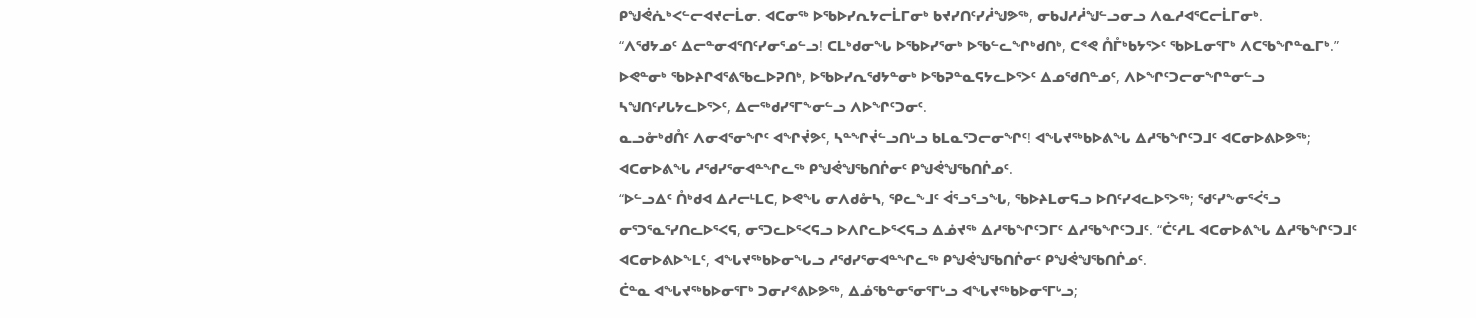ᑭᖑᕚᕇᒃᐸᓪᓕᐊᔪᓕᒫᓂ. ᐊᑕᓂᖅ ᐅᖃᐅᓯᕆᔭᓕᒫᒥᓂᒃ ᑲᔪᓯᑎᑦᓯᓲᖑᕗᖅ, ᓂᑲᒍᓱᓲᖑᓪᓗᓂᓗ ᐱᓇᓱᐊᕐᑕᓕᒫᒥᓂᒃ.
“ᐱᖁᔭᓄᑦ ᐃᓕᓐᓂᐊᕐᑎᑦᓯᓂᕐᓄᓪᓗ! ᑕᒪᒃᑯᓂᖓ ᐅᖃᐅᓯᕐᓂᒃ ᐅᖃᓪᓚᖏᒃᑯᑎᒃ, ᑕᕝᕙ ᑍᒤᒃᑲᔭᕐᐳᑦ ᖃᐅᒪᓂᕐᒥᒃ ᐱᑕᖃᖏᓐᓇᒥᒃ.”
ᐅᕙᓐᓂᒃ ᖃᐅᔨᒋᐊᕐᕕᖃᓚᐅᕈᑎᒃ, ᐅᖃᐅᓯᕆᖁᔭᓐᓂᒃ ᐅᖃᕈᓐᓇᕋᔭᓚᐅᕐᐳᑦ ᐃᓄᖁᑎᓐᓄᑦ, ᐱᐅᖏᑦᑐᓕᓂᖏᓐᓂᓪᓗ ᓴᖑᑎᑦᓯᒐᔭᓚᐅᕐᐳᑦ, ᐃᓕᖅᑯᓯᕐᒥᖕᓂᓪᓗ ᐱᐅᖏᑦᑐᓂᑦ.
ᓇᓗᓁᒃᑯᑍᑦ ᐱᓂᐊᕐᓂᖏᑦ ᐊᖏᔫᕗᑦ, ᓴᓐᖏᔫᓪᓗᑎᒡᓗ ᑲᒪᓇᕐᑐᓕᓂᖏᑦ! ᐊᖓᔪᖅᑲᐅᕕᖓ ᐃᓱᖃᖏᑦᑐᒧᑦ ᐊᑕᓂᐅᕕᐅᕗᖅ; ᐊᑕᓂᐅᕕᖓ ᓱᖁᓯᕐᓂᐊᓐᖏᓚᖅ ᑭᖑᕚᖑᖃᑎᒌᓂᑦ ᑭᖑᕚᖑᖃᑎᒌᓄᑦ.
“ᐅᓪᓗᐃᑦ ᑍᒃᑯᐊ ᐃᓱᓕᒻᒪᑕ, ᐅᕙᖓ ᓂᐱᑯᓁᓴ, ᕿᓚᖕᒧᑦ ᐋᕐᓗᕐᓗᖓ, ᖃᐅᔨᒪᓂᕋᓗ ᐅᑎᑦᓯᐊᓚᐅᕐᐳᖅ; ᖁᑦᓯᖕᓂᕐᐹᕐᓗ ᓂᕐᑐᕐᓇᕐᓯᑎᓚᐅᕐᐸᕋ, ᓂᕐᑐᓚᐅᕐᐸᕋᓗ ᐅᐱᒋᓚᐅᕐᐸᕋᓗ ᐃᓅᔪᖅ ᐃᓱᖃᖏᑦᑐᒥᑦ ᐃᓱᖃᖏᑦᑐᒧᑦ. “ᑖᑦᓱᒪ ᐊᑕᓂᐅᕕᖓ ᐃᓱᖃᖏᑦᑐᒧᑦ ᐊᑕᓂᐅᕕᐅᖕᒪᑦ, ᐊᖓᔪᖅᑲᐅᓂᖓᓗ ᓱᖁᓯᕐᓂᐊᓐᖏᓚᖅ ᑭᖑᕚᖑᖃᑎᒌᓂᑦ ᑭᖑᕚᖑᖃᑎᒌᓄᑦ.
ᑖᓐᓇ ᐊᖓᔪᖅᑲᐅᓂᕐᒥᒃ ᑐᓂᓯᕝᕕᐅᕗᖅ, ᐃᓅᖃᓐᓂᕐᓂᕐᒥᒡᓗ ᐊᖓᔪᖅᑲᐅᓂᕐᒥᒡᓗ;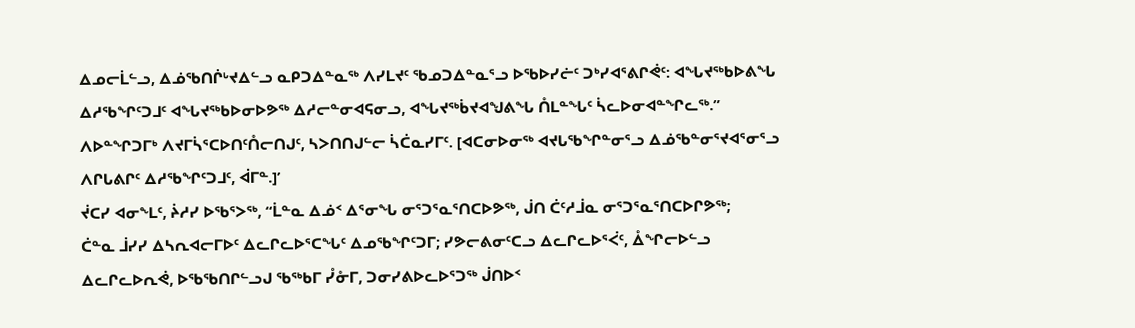ᐃᓄᓕᒫᓪᓗ, ᐃᓅᖃᑎᒌᒡᔪᐃᓪᓗ ᓇᑭᑐᐃᓐᓇᖅ ᐱᓯᒪᔪᑦ ᖃᓄᑐᐃᓐᓇᕐᓗ ᐅᖃᐅᓯᓖᑦ ᑐᒃᓯᐊᕐᕕᒋᕚᑦ: ᐊᖓᔪᖅᑲᐅᕕᖓ ᐃᓱᖃᖏᑦᑐᒧᑦ ᐊᖓᔪᖅᑲᐅᓂᐅᕗᖅ ᐃᓱᓕᓐᓂᐊᕋᓂᓗ, ᐊᖓᔪᖅᑳᔪᐊᖑᕕᖓ ᑍᒪᓐᖓᑦ ᓵᓚᐅᓂᐊᓐᖏᓚᖅ.”
ᐱᐅᓐᖏᑐᒥᒃ ᐱᔪᒥᓵᕐᑕᐅᑎᑦᑍᓕᑎᒍᑦ, ᓴᐳᑎᑎᒍᓪᓕ ᓵᑖᓇᓯᒥᑦ. [ᐊᑕᓂᐅᓂᖅ ᐊᔪᒐᖃᖏᓐᓂᕐᓗ ᐃᓅᖃᓐᓂᕐᔪᐊᕐᓂᕐᓗ ᐱᒋᒐᕕᒋᑦ ᐃᓱᖃᖏᑦᑐᒧᑦ, ᐋᒥᓐ.]’
ᔫᑕᓯ ᐊᓂᖕᒪᑦ, ᔩᓱᓯ ᐅᖃᕐᐳᖅ, “ᒫᓐᓇ ᐃᓅᑉ ᐃᕐᓂᖓ ᓂᕐᑐᕐᓇᕐᑎᑕᐅᕗᖅ, ᒎᑎ ᑖᑦᓱᒨᓇ ᓂᕐᑐᕐᓇᕐᑎᑕᐅᒋᕗᖅ;
ᑖᓐᓇ ᒨᓯᓯ ᐃᓴᕆᐊᓕᒥᐅᑦ ᐃᓚᒋᓚᐅᕐᑕᖓᑦ ᐃᓄᖃᖏᑦᑐᒥ; ᓯᕗᓕᕕᓂᑦᑕᓗ ᐃᓚᒋᓚᐅᕐᐹᑦ, ᐂᖏᓕᐅᓪᓗ ᐃᓚᒋᓚᐅᕆᕚ, ᐅᖃᖃᑎᒋᓪᓗᒍ ᖃᖅᑲᒥ ᓮᓁᒥ, ᑐᓂᓯᕕᐅᓚᐅᕐᑐᖅ ᒎᑎᐅᑉ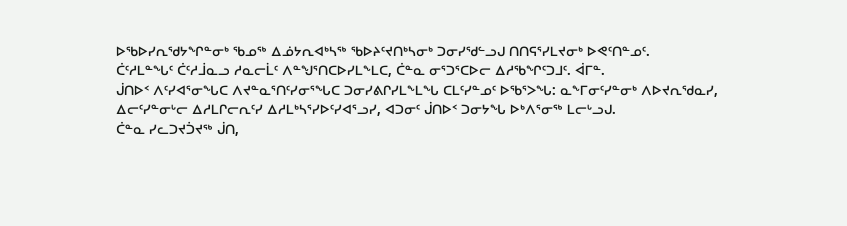ᐅᖃᐅᓯᕆᖁᔭᖏᓐᓂᒃ ᖃᓄᖅ ᐃᓅᔭᕆᐊᒃᓴᖅ ᖃᐅᔨᑦᔪᑎᒃᓴᓂᒃ ᑐᓂᓯᖁᓪᓗᒍ ᑎᑎᕋᕐᓯᒪᔪᓂᒃ ᐅᕙᑦᑎᓐᓄᑦ.
ᑖᑦᓱᒪᓐᖓᑦ ᑖᑦᓱᒨᓇᓗ ᓱᓇᓕᒫᑦ ᐱᓐᖑᕐᑎᑕᐅᓯᒪᖕᒪᑕ, ᑖᓐᓇ ᓂᕐᑐᕐᑕᐅᓕ ᐃᓱᖃᖏᑦᑐᒧᑦ. ᐋᒥᓐ.
ᒎᑎᐅᑉ ᐱᑦᓯᐊᕐᓂᖓᑕ ᐱᔪᓐᓇᕐᑎᑦᓯᓂᕐᖓᑕ ᑐᓂᓯᕕᒋᓯᒪᖕᒪᖓ ᑕᒪᑦᓯᓐᓄᑦ ᐅᖃᕐᐳᖓ: ᓇᖕᒥᓂᑦᓯᓐᓂᒃ ᐱᐅᔪᕆᖁᓇᓯ, ᐃᓕᑦᓯᓐᓂᒡᓕ ᐃᓱᒪᒋᓕᕆᑦᓯ ᐃᓱᒪᒃᓴᕐᓯᐅᑦᓯᐊᕐᓗᓯ, ᐊᑐᓂᑦ ᒎᑎᐅᑉ ᑐᓂᔭᖓ ᐅᒃᐱᕐᓂᖅ ᒪᓕᒡᓗᒍ.
ᑖᓐᓇ ᓯᓚᑐᔪᑑᔪᖅ ᒎᑎ,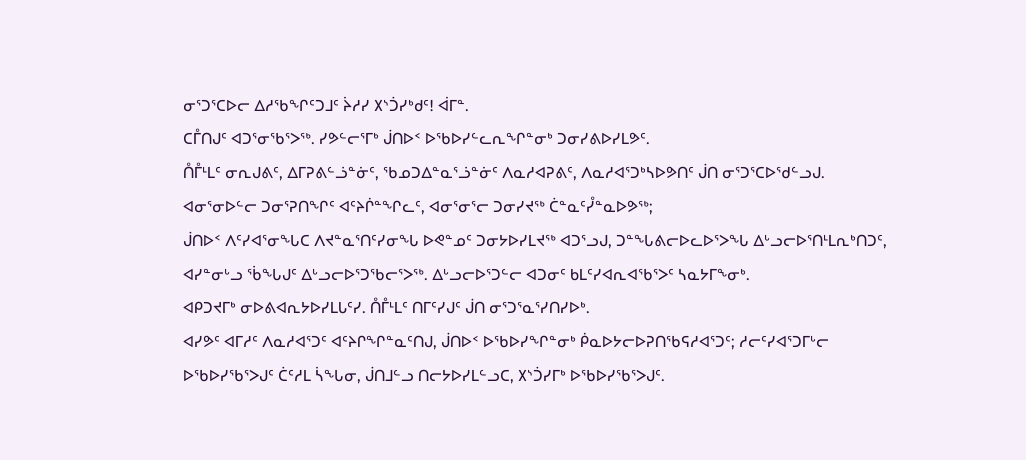ᓂᕐᑐᕐᑕᐅᓕ ᐃᓱᖃᖏᑦᑐᒧᑦ ᔩᓱᓯ ᙭ᔅᑑᓯᒃᑯᑦ! ᐋᒥᓐ.
ᑕᒤᑎᒍᑦ ᐊᑐᕐᓂᖃᕐᐳᖅ. ᓯᕗᓪᓕᕐᒥᒃ ᒎᑎᐅᑉ ᐅᖃᐅᓯᓪᓚᕆᖏᓐᓂᒃ ᑐᓂᓯᕕᐅᓯᒪᕗᑦ.
ᑍᒤᒻᒪᑦ ᓂᕆᒍᕕᑦ, ᐃᒥᕈᕕᓪᓘᓐᓃᑦ, ᖃᓄᑐᐃᓐᓇᕐᓘᓐᓃᑦ ᐱᓇᓱᐊᕈᕕᑦ, ᐱᓇᓱᐊᕐᑐᒃᓴᐅᕗᑎᑦ ᒎᑎ ᓂᕐᑐᕐᑕᐅᖁᓪᓗᒍ.
ᐊᓂᕐᓂᐅᓪᓕ ᑐᓂᕐᕈᑎᖏᑦ ᐊᑦᔨᒌᓐᖏᓚᑦ, ᐊᓂᕐᓂᕐᓕ ᑐᓂᓯᔪᖅ ᑖᓐᓇᑦᓮᓐᓇᐅᕗᖅ;
ᒎᑎᐅᑉ ᐱᑦᓯᐊᕐᓂᖓᑕ ᐱᔪᓐᓇᕐᑎᑦᓯᓂᖓ ᐅᕙᓐᓄᑦ ᑐᓂᔭᐅᓯᒪᔪᖅ ᐊᑐᕐᓗᒍ, ᑐᓐᖓᕕᓕᐅᓚᐅᕐᐳᖓ ᐃᒡᓗᓕᐅᕐᑎᒻᒪᕆᒃᑎᑐᑦ, ᐊᓯᓐᓂᒡᓗ ᖄᖓᒍᑦ ᐃᒡᓗᓕᐅᕐᑐᖃᓕᕐᐳᖅ. ᐃᒡᓗᓕᐅᕐᑐᓪᓕ ᐊᑐᓂᑦ ᑲᒪᑦᓯᐊᕆᐊᖃᕐᐳᑦ ᓴᓇᔭᒥᖕᓂᒃ.
ᐊᑭᑐᔪᒥᒃ ᓂᐅᕕᐊᕆᔭᐅᓯᒪᒐᑦᓯ. ᑍᒤᒻᒪᑦ ᑎᒥᑦᓯᒍᑦ ᒎᑎ ᓂᕐᑐᕐᓇᕐᓯᑎᓯᐅᒃ.
ᐊᓯᕗᑦ ᐊᒥᓱᑦ ᐱᓇᓱᐊᕐᑐᑦ ᐊᑦᔨᒋᖏᓐᓇᑦᑎᒍ, ᒎᑎᐅᑉ ᐅᖃᐅᓯᖏᓐᓂᒃ ᑮᓇᐅᔭᓕᐅᕈᑎᖃᕋᓱᐊᕐᑐᑦ; ᓱᓕᑦᓯᐊᕐᑐᒥᒡᓕ ᐅᖃᐅᓯᖃᕐᐳᒍᑦ ᑖᑦᓱᒪ ᓵᖓᓂ, ᒎᑎᒧᓪᓗ ᑎᓕᔭᐅᓯᒪᓪᓗᑕ, ᙭ᔅᑑᓯᒥᒃ ᐅᖃᐅᓯᖃᕐᐳᒍᑦ.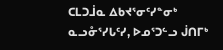ᑕᒪᑐᒨᓇ ᐃᑲᔪᕐᓂᑦᓯᓐᓂᒃ ᓇᓗᓁᕐᓯᒐᑦᓯ, ᐅᓄᕐᑐᓪᓗ ᒎᑎᒥᒃ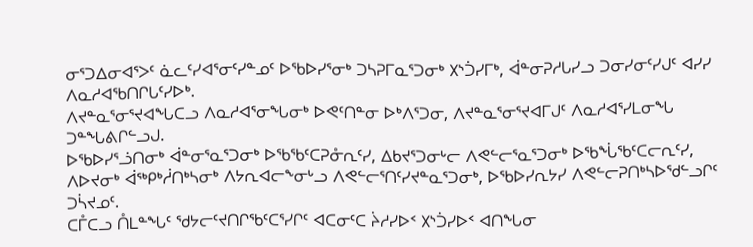ᓂᕐᑐᐃᓂᐊᕐᐳᑦ ᓈᓚᑦᓯᐊᕐᓂᑦᓯᓐᓄᑦ ᐅᖃᐅᓯᕐᓂᒃ ᑐᓴᕈᒥᓇᕐᑐᓂᒃ ᙭ᔅᑑᓯᒥᒃ, ᐋᓐᓂᕈᓱᒐᓯᓗ ᑐᓂᓯᓂᑦᓯᒍᑦ ᐊᓯᓯ ᐱᓇᓱᐊᖃᑎᒋᒐᑦᓯᐅᒃ.
ᐱᔪᓐᓇᕐᓂᕐᔪᐊᖓᑕᓗ ᐱᓇᓱᐊᕐᓂᖓᓂᒃ ᐅᕙᑦᑎᓐᓂ ᐅᒃᐱᕐᑐᓂ, ᐱᔪᓐᓇᕐᓂᕐᔪᐊᒥᒍᑦ ᐱᓇᓱᐊᕐᓯᒪᓂᖓ ᑐᓐᖓᕕᒋᓪᓗᒍ.
ᐅᖃᐅᓯᕐᓘᑎᓂᒃ ᐋᓐᓂᕐᓇᕐᑐᓂᒃ ᐅᖃᖃᑦᑕᕈᓁᕆᑦᓯ, ᐃᑲᔪᕐᑐᓂᒡᓕ ᐱᕙᓪᓕᕐᓇᕐᑐᓂᒃ ᐅᖃᖔᖃᑦᑕᓕᕆᑦᓯ, ᐱᐅᔪᓂᒃ ᐋᖅᑭᒃᓲᑎᒃᓴᓂᒃ ᐱᔭᕆᐊᓕᖕᓂᒡᓗ ᐱᕙᓪᓕᕐᑎᑦᓯᔪᓐᓇᕐᑐᓂᒃ, ᐅᖃᐅᓯᕆᔭᓯ ᐱᕙᓪᓕᕈᑎᒃᓴᐅᖁᓪᓗᒋᑦ ᑐᓵᔪᓄᑦ.
ᑕᒤᑕᓗ ᑍᒪᓐᖓᑦ ᖁᔭᓕᑦᔪᑎᒋᖃᑦᑕᕐᓯᒋᑦ ᐊᑕᓂᑦᑕ ᔩᓱᓯᐅᑉ ᙭ᔅᑑᓯᐅᑉ ᐊᑎᖓᓂ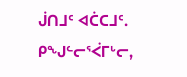ᒎᑎᒧᑦ ᐊᑖᑕᒧᑦ.
ᑭᖑᓪᓕᕐᐹᒥᒡᓕ,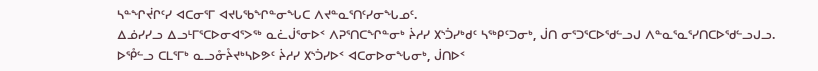ᓴᓐᖏᔫᒋᑦᓯ ᐊᑕᓂᕐᒥ ᐊᔪᒐᖃᖏᓐᓂᖓᑕ ᐱᔪᓐᓇᕐᑎᑦᓯᓂᖓᓄᑦ.
ᐃᓅᓯᓯᓗ ᐃᓗᒻᒥᕐᑕᐅᓂᐊᕐᐳᖅ ᓇᓛᒎᕐᓂᐅᑉ ᐱᕈᕐᑎᑕᖏᓐᓂᒃ ᔩᓱᓯ ᙭ᔅᑑᓯᒃᑯᑦ ᓴᖅᑭᑦᑐᓂᒃ, ᒎᑎ ᓂᕐᑐᕐᑕᐅᖁᓪᓗᒍ ᐱᓐᓇᕐᓇᕐᓯᑎᑕᐅᖁᓪᓗᒍᓗ.
ᐅᕾᓪᓗ ᑕᒪᕐᒥᒃ ᓇᓗᓁᔧᔪᒃᓴᐅᕗᑦ ᔩᓱᓯ ᙭ᔅᑑᓯᐅᑉ ᐊᑕᓂᐅᓂᖓᓂᒃ, ᒎᑎᐅᑉ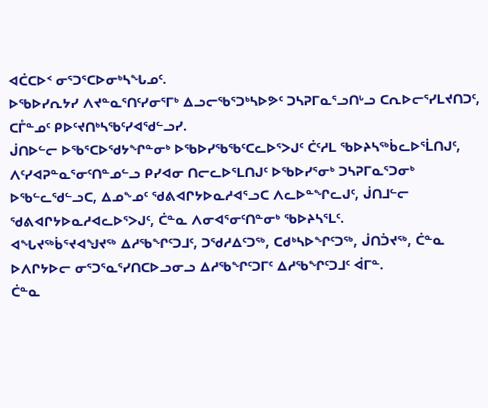ᐊᑖᑕᐅᑉ ᓂᕐᑐᕐᑕᐅᓂᒃᓴᖓᓄᑦ.
ᐅᖃᐅᓯᕆᔭᓯ ᐱᔪᓐᓇᕐᑎᑦᓯᓂᕐᒥᒃ ᐃᓗᓕᖃᕐᑐᒃᓴᐅᕗᑦ ᑐᓴᕈᒥᓇᕐᓗᑎᒡᓗ ᑕᕆᐅᓕᕐᓯᒪᔪᑎᑐᑦ, ᑕᒤᓐᓄᑦ ᑭᐅᑦᔪᑎᒃᓴᖃᑦᓯᐊᖁᓪᓗᓯ.
ᒎᑎᐅᓪᓕ ᐅᖃᕐᑕᐅᖁᔭᖏᓐᓂᒃ ᐅᖃᐅᓯᖃᖃᑦᑕᓚᐅᕐᐳᒍᑦ ᑖᑦᓱᒪ ᖃᐅᔨᓴᖅᑳᓚᐅᕐᒫᑎᒍᑦ, ᐱᑦᓯᐊᕈᓐᓇᕐᓂᑦᑎᓐᓄᓪᓗ ᑭᓯᐊᓂ ᑎᓕᓚᐅᕐᒪᑎᒍᑦ ᐅᖃᐅᓯᕐᓂᒃ ᑐᓴᕈᒥᓇᕐᑐᓂᒃ ᐅᖃᓪᓚᖁᓪᓗᑕ, ᐃᓄᖕᓄᑦ ᖁᕕᐊᒋᔭᐅᓇᓱᐊᕐᓗᑕ ᐱᓚᐅᓐᖏᓚᒍᑦ, ᒎᑎᒧᓪᓕ ᖁᕕᐊᒋᔭᐅᓇᓱᐊᓚᐅᕐᐳᒍᑦ, ᑖᓐᓇ ᐱᓂᐊᕐᓂᑦᑎᓐᓂᒃ ᖃᐅᔨᓴᕐᒪᑦ.
ᐊᖓᔪᖅᑳᕐᔪᐊᖑᔪᖅ ᐃᓱᖃᖏᑦᑐᒧᑦ, ᑐᖁᓱᐃᑦᑐᖅ, ᑕᑯᒃᓴᐅᖏᑦᑐᖅ, ᒎᑎᑑᔪᖅ, ᑖᓐᓇ ᐅᐱᒋᔭᐅᓕ ᓂᕐᑐᕐᓇᕐᓯᑎᑕᐅᓗᓂᓗ ᐃᓱᖃᖏᑦᑐᒥᑦ ᐃᓱᖃᖏᑦᑐᒧᑦ ᐋᒥᓐ.
ᑖᓐᓇ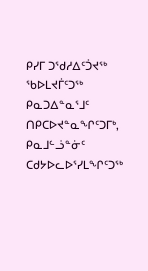ᑭᓯᒥ ᑐᖁᓱᐃᑦᑑᔪᖅ ᖃᐅᒪᔪᒦᑦᑐᖅ ᑭᓇᑐᐃᓐᓇᕐᒧᑦ ᑎᑭᑕᐅᔪᓐᓇᖏᑦᑐᒥᒃ, ᑭᓇᒧᓪᓘᓐᓃᑦ ᑕᑯᔭᐅᓚᐅᕐᓯᒪᖏᑦᑐᖅ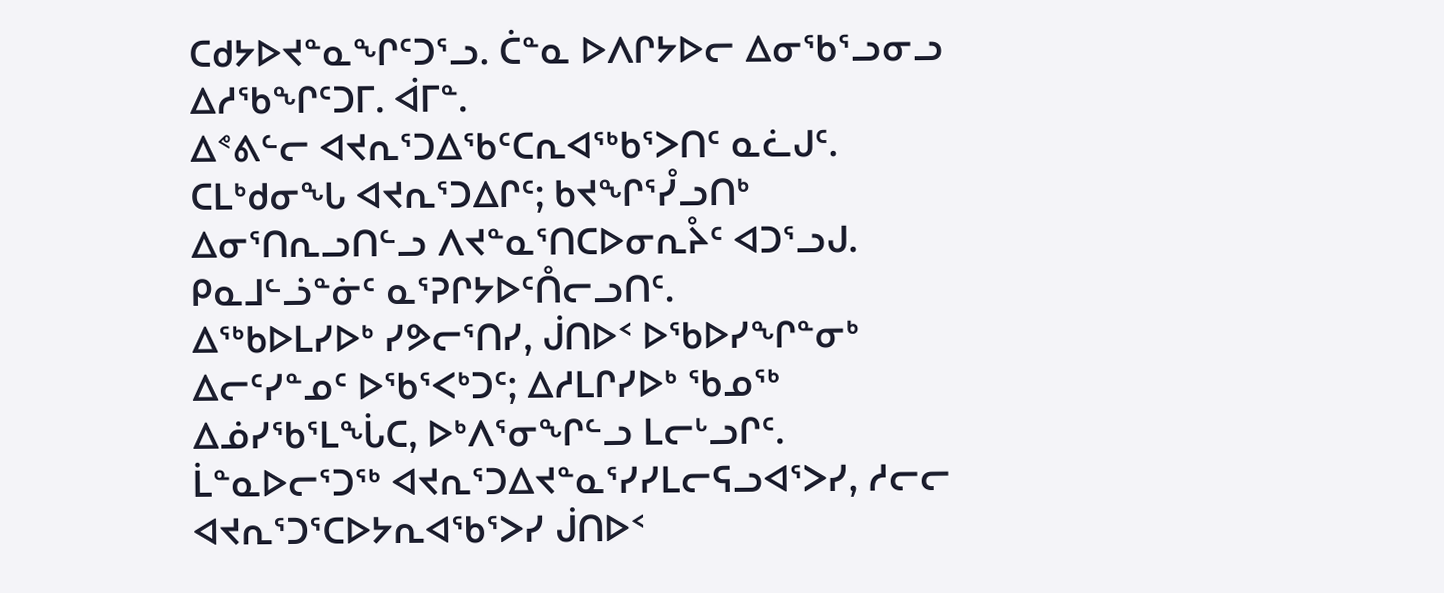ᑕᑯᔭᐅᔪᓐᓇᖏᑦᑐᕐᓗ. ᑖᓐᓇ ᐅᐱᒋᔭᐅᓕ ᐃᓂᖃᕐᓗᓂᓗ ᐃᓱᖃᖏᑦᑐᒥ. ᐋᒥᓐ.
ᐃᕝᕕᓪᓕ ᐊᔪᕆᕐᑐᐃᖃᑦᑕᕆᐊᖅᑲᕐᐳᑎᑦ ᓇᓛᒍᑦ.
ᑕᒪᒃᑯᓂᖓ ᐊᔪᕆᕐᑐᐃᒋᑦ; ᑲᔪᖏᕐᓮᓗᑎᒃ ᐃᓂᕐᑎᕆᓗᑎᓪᓗ ᐱᔪᓐᓇᕐᑎᑕᐅᓂᕆᔧᑦ ᐊᑐᕐᓗᒍ. ᑭᓇᒧᓪᓘᓐᓃᑦ ᓇᕐᕈᒋᔭᐅᑦᑍᓕᓗᑎᑦ.
ᐃᖅᑲᐅᒪᓯᐅᒃ ᓯᕗᓕᕐᑎᓯ, ᒎᑎᐅᑉ ᐅᖃᐅᓯᖏᓐᓂᒃ ᐃᓕᑦᓯᓐᓄᑦ ᐅᖃᕐᐸᒃᑐᑦ; ᐃᓱᒪᒋᓯᐅᒃ ᖃᓄᖅ ᐃᓅᓯᖃᕐᒪᖔᑕ, ᐅᒃᐱᕐᓂᖏᓪᓗ ᒪᓕᒡᓗᒋᑦ.
ᒫᓐᓇᐅᓕᕐᑐᖅ ᐊᔪᕆᕐᑐᐃᔪᓐᓇᕐᓯᓯᒪᓕᕋᓗᐊᕐᐳᓯ, ᓱᓕᓕ ᐊᔪᕆᕐᑐᕐᑕᐅᔭᕆᐊᖃᕐᐳᓯ ᒎᑎᐅᑉ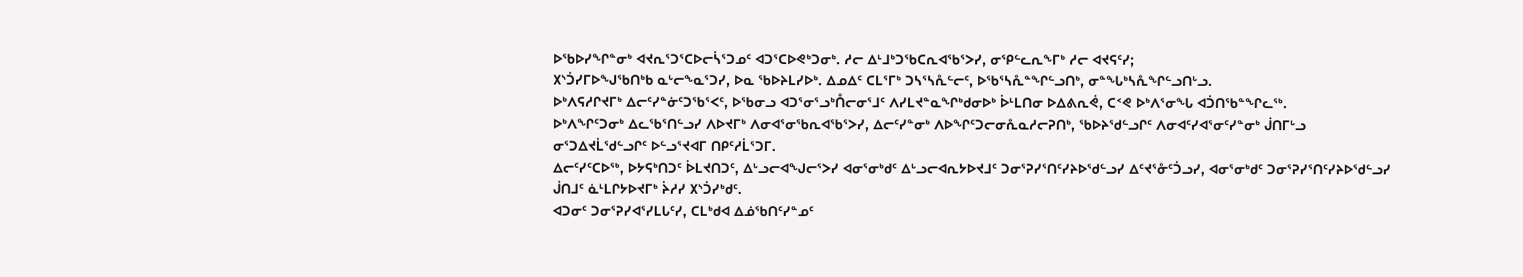ᐅᖃᐅᓯᖏᓐᓂᒃ ᐊᔪᕆᕐᑐᕐᑕᐅᓕᓵᕐᑐᓄᑦ ᐊᑐᕐᑕᐅᕙᒃᑐᓂᒃ. ᓱᓕ ᐃᒻᒧᒃᑐᖃᑕᕆᐊᖃᕐᐳᓯ, ᓂᕿᓪᓚᕆᖕᒥᒃ ᓱᓕ ᐊᔪᕋᑦᓯ;
᙭ᔅᑑᓯᒥᐅᖑᖃᑎᒃᑲ ᓇᒡᓕᖕᓇᕐᑐᓯ, ᐅᓇ ᖃᐅᔨᒪᓯᐅᒃ. ᐃᓄᐃᑦ ᑕᒪᕐᒥᒃ ᑐᓴᕐᓴᕅᓪᓕᑦ, ᐅᖃᕐᓴᕅᓐᖏᓪᓗᑎᒃ, ᓂᓐᖓᒃᓴᕅᖏᓪᓗᑎᒡᓗ.
ᐅᒃᐱᕋᓱᒋᔪᒥᒃ ᐃᓕᑦᓯᓐᓃᑦᑐᖃᕐᐸᑦ, ᐅᖃᓂᓗ ᐊᑐᕐᓂᕐᓗᒃᑍᓕᓂᕐᒧᑦ ᐱᓯᒪᔪᓐᓇᖏᒃᑯᓂᐅᒃ ᐆᒻᒪᑎᓂ ᐅᐃᕕᕆᕚ, ᑕᑉᕙ ᐅᒃᐱᕐᓂᖓ ᐊᑑᑎᖃᓐᖏᓚᖅ.
ᐅᒃᐱᖏᑦᑐᓂᒃ ᐃᓚᖃᕐᑎᓪᓗᓯ ᐱᐅᔪᒥᒃ ᐱᓂᐊᕐᓂᖃᕆᐊᖃᕐᐳᓯ, ᐃᓕᑦᓯᓐᓂᒃ ᐱᐅᖏᑦᑐᓕᓂᕅᓇᓱᓕᕈᑎᒃ, ᖃᐅᔨᖁᓪᓗᒋᑦ ᐱᓂᐊᑦᓯᐊᕐᓂᑦᓯᓐᓂᒃ ᒎᑎᒥᒡᓗ ᓂᕐᑐᐃᔪᒫᖁᓪᓗᒋᑦ ᐅᓪᓗᕐᔪᐊᒥ ᑎᑭᑦᓱᒫᕐᑐᒥ.
ᐃᓕᑦᓯᑦᑕᐅᖅ, ᐅᔭᕋᒃᑎᑐᑦ ᐆᒪᔪᑎᑐᑦ, ᐃᒡᓗᓕᐊᖑᓕᕐᐳᓯ ᐊᓂᕐᓂᒃᑯᑦ ᐃᒡᓗᓕᐊᕆᔭᐅᔪᒧᑦ ᑐᓂᕐᕈᓯᕐᑎᑦᓯᔨᐅᖁᓪᓗᓯ ᐃᑦᔪᕐᓁᑦᑑᓗᓯ, ᐊᓂᕐᓂᒃᑯᑦ ᑐᓂᕐᕈᓯᕐᑎᑦᓯᔨᐅᖁᓪᓗᓯ ᒎᑎᒧᑦ ᓈᒻᒪᒋᔭᐅᔪᒥᒃ ᔩᓱᓯ ᙭ᔅᑑᓯᒃᑯᑦ.
ᐊᑐᓂᑦ ᑐᓂᕐᕈᓯᐊᕐᓯᒪᒐᑦᓯ, ᑕᒪᒃᑯᐊ ᐃᓅᖃᑎᑦᓯᓐᓄᑦ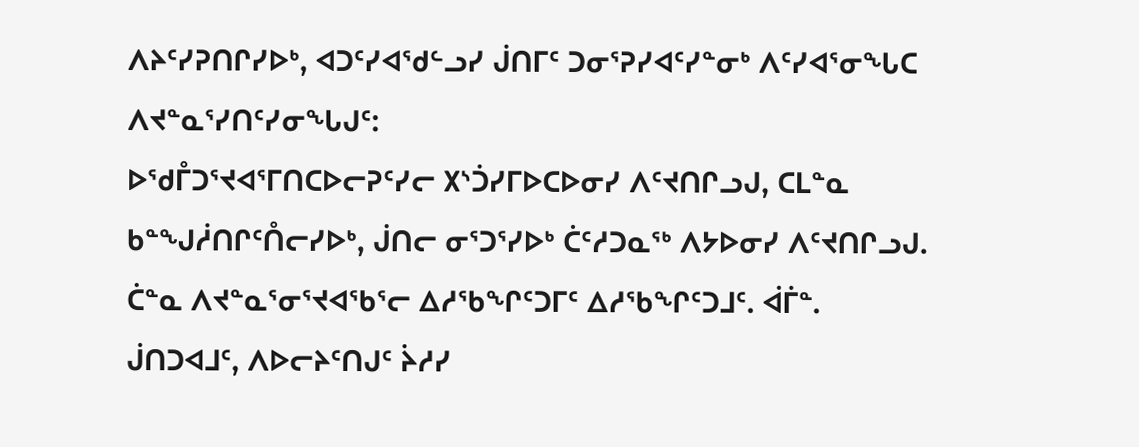ᐱᔨᑦᓯᕈᑎᒋᓯᐅᒃ, ᐊᑐᑦᓯᐊᖁᓪᓗᓯ ᒎᑎᒥᑦ ᑐᓂᕐᕈᓯᐊᑦᓯᓐᓂᒃ ᐱᑦᓯᐊᕐᓂᖓᑕ ᐱᔪᓐᓇᕐᓯᑎᑦᓯᓂᖓᒍᑦ:
ᐅᖁᒤᑐᕐᔪᐊᕐᒥᑎᑕᐅᓕᕈᑦᓯᓕ ᙭ᔅᑑᓯᒥᐅᑕᐅᓂᓯ ᐱᑦᔪᑎᒋᓗᒍ, ᑕᒪᓐᓇ ᑲᓐᖑᓲᑎᒋᑦᑍᓕᓯᐅᒃ, ᒎᑎᓕ ᓂᕐᑐᕐᓯᐅᒃ ᑖᑦᓱᑐᓇᖅ ᐱᔭᐅᓂᓯ ᐱᑦᔪᑎᒋᓗᒍ.
ᑖᓐᓇ ᐱᔪᓐᓇᕐᓂᕐᔪᐊᖃᕐᓕ ᐃᓱᖃᖏᑦᑐᒥᑦ ᐃᓱᖃᖏᑦᑐᒧᑦ. ᐋᒦᓐ.
ᒎᑎᑐᐊᒧᑦ, ᐱᐅᓕᔨᑦᑎᒍᑦ ᔩᓱᓯ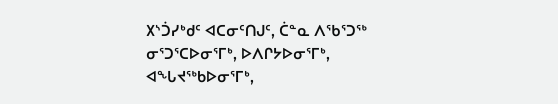᙭ᔅᑑᓯᒃᑯᑦ ᐊᑕᓂᑦᑎᒍᑦ, ᑖᓐᓇ ᐱᖃᕐᑐᖅ ᓂᕐᑐᕐᑕᐅᓂᕐᒥᒃ, ᐅᐱᒋᔭᐅᓂᕐᒥᒃ, ᐊᖓᔪᖅᑲᐅᓂᕐᒥᒃ,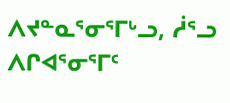ᐱᔪᓐᓇᕐᓂᕐᒥᒡᓗ, ᓲᕐᓗ ᐱᒋᐊᕐᓂᕐᒥᑦ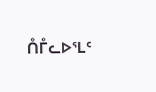ᑍᒤᓚᐅᕐᒪᑦ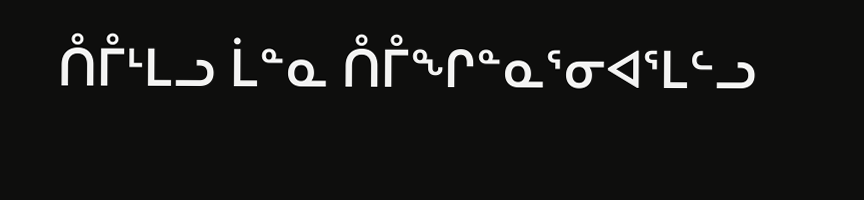ᑍᒤᒻᒪᓗ ᒫᓐᓇ ᑍᒤᖏᓐᓇᕐᓂᐊᕐᒪᓪᓗ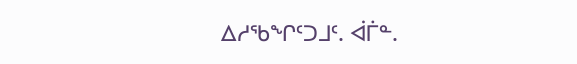ᐃᓱᖃᖏᑦᑐᒧᑦ. ᐋᒦᓐ.